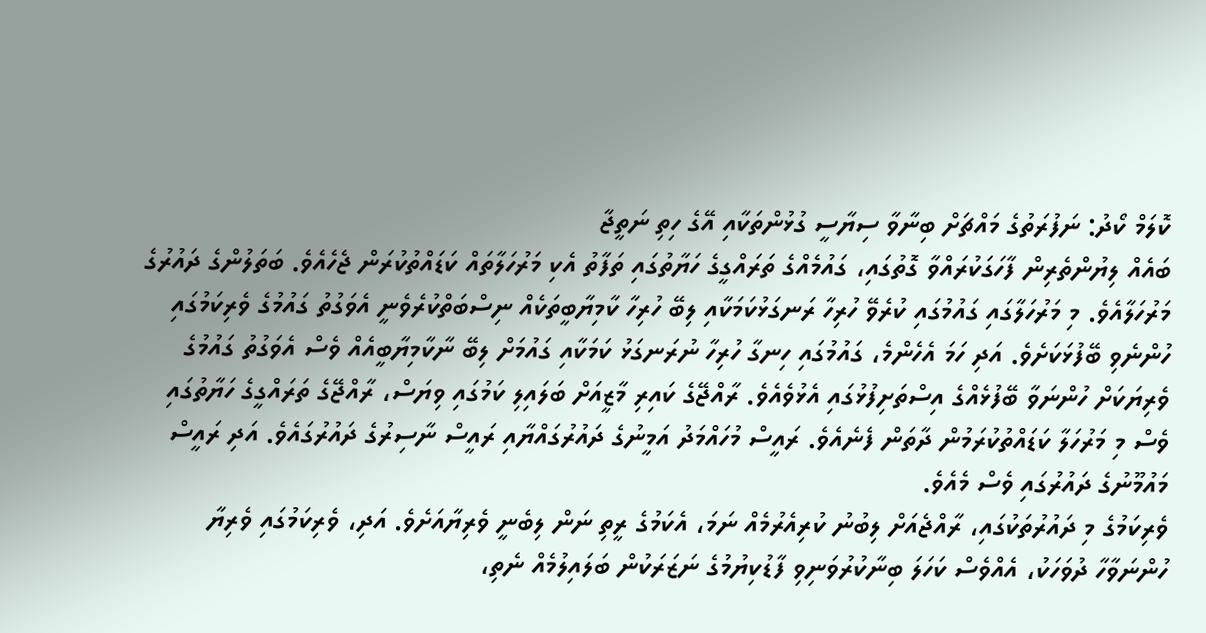ކޮލަމް ކޯދު: ނަފުރަތުގެ މައްޗަށް ބިނާވާ ސިޔާސީ ގުޅުންތަކާއި އޭގެ ހިތި ނަތީޖާ
ބައެއް ލިޔުންތެރިން ފާހަގަކުރައްވާ ގޮތުގައި، ގައުމެއްގެ ތަރައްގީގެ ހަޔާތުގައި ތަފާތު އެކި މަރުހަލާތައް ކަޑައްތުކުރަން ޖެހެއެވެ. ބަތަލުންގެ ދައުރުގެ މަރުހަލާއެވެ. މި މަރުހަލާގައި ގައުމުގައި ކުރެވޭ ހުރިހާ ރަނގަޅުކަމަކާއި ލިބޭ ހުރިހާ ކާމިޔާބީތަކެއް ނިސްބަތްކުރެވެނީ އެވަގުތު ގައުމުގެ ވެރިކަމުގައި ހުންނެވި ބޭފުޅަކަށެވެ. އަދި ހަމަ އެހެންމެ، ގައުމުގައި ހިނގާ ހުރިހާ ނުރަނގަޅު ކަމަކާއި ގައުމަށް ލިބޭ ނާކާމިޔާބީއެއް ވެސް އެވަގުތު ގައުމުގެ ވެރިޔަކަށް ހުންނަވާ ބޭފުޅެއްގެ އިސްތަށިފުޅުގައި އެޅުވެއެވެ. ރާއްޖޭގެ ކައިރި މާޒީއަށް ބަލައިލި ކަމުގައި ވިޔަސް، ރާއްޖޭގެ ތަރައްގީގެ ހަޔާތުގައި ވެސް މި މަރުހަލާ ކަޑައްތުކުރަމުން ދާތަން ފެނެއެވެ. ރައީސް މުހައްމަދު އަމީނުގެ ދައުރުގައްޔާއި ރައީސް ނާސިރުގެ ދައުރުގައެވެ. އަދި ރައީސް މައުމޫނުގެ ދައުރުގައި ވެސް މެއެވެ.
ވެރިކަމުގެ މި ދައުރުތަކުގައި، ރާއްޖެއަށް ލިބުނު ކުރިއެރުމެއް ނަމަ، އެކަމުގެ ރީތި ނަން ލިބެނީ ވެރިޔާއަށެވެ. އަދި، ވެރިކަމުގައި ވެރިޔާ ހުންނަވާހާ ދުވަހަކު، އެއްވެސް ކަހަލަ ބިނާކުރުވަނިވި ފާޑުކިޔުމުގެ ނަޒަރަކުން ބަލައިލުމެއް ނެތި،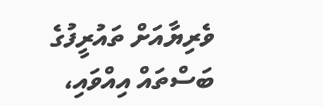ވެރިޔާއަށް ތައުރީފުގެ ބަސްތައް އިއްވައި،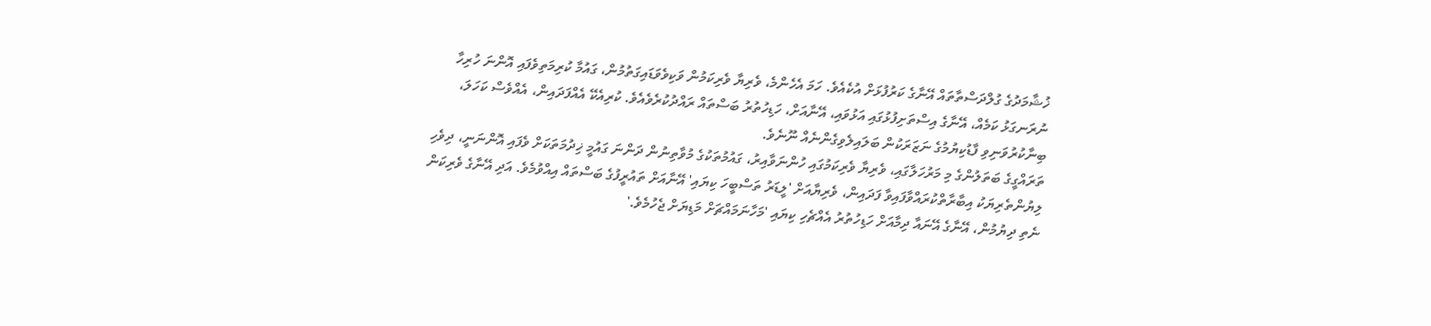ޚުޝާމަދުގެ ގުލްދަސްތާތައް އޭނާގެ ކަރުފުޅަށް އުކެއެވެ. ހަމަ އެހެންމެ، ވެރިޔާ ވެރިކަމުން ވަކިވެވަޑައިގަތުމުން، ގައުމާ ކުރިމަތިވެފައި އޮންނަ ހުރިހާ ނުރަނގަޅު ކަމެއް، އޭނާގެ އިސްތަށިފުޅުގައި އަޅުވައި، އޭނާއަށް، ހަޑިހުތުރު ބަސްތައް ރައްދުކުރެވެއެވެ. ކުރިއެކޭ އެއްފަދައިން، އެއްވެސް ކަހަލަ، ބިނާކުރުވަނިވި ފާޑުކިޔުމުގެ ނަޒަރަކުން ބަލައިލެވިގެންނެއް ނޫނެވެ.
ތަރައްގީގެ ބަތަލުންގެ މި މަރުހަލާގައި، ވެރިޔާ ވެރިކަމުގައި ހުންނަވާއިރު، ގައުމުތަކުގެ މުވާތިނުން ދަންނަ ގައުމީ ޚިދުމަތަކަށް ވެފައި އޮންނަނީ، ދިވެހި ލިޔުންތެރިޔަކު އިބާރާތްކުރައްވާފައިވާ ފަދައިން، ވެރިޔާއަށް 'ލީޑަރު ތަސްބީހަ ކިޔައި' އޭނާއަށް ތައުރީފުގެ ބަސްތައް އިއްވުމެވެ. އަދި އޭނާގެ ވެރިކަން ނެތި ދިޔުމުން، އޭނާގެ އޭނައާ ދިމާއަށް ހަޑިހުތުރު އެއްޗެހި ކިޔައި 'މަހާނަމައްޗަށް މަޑިޔަށް ޖެހުމެވެ.'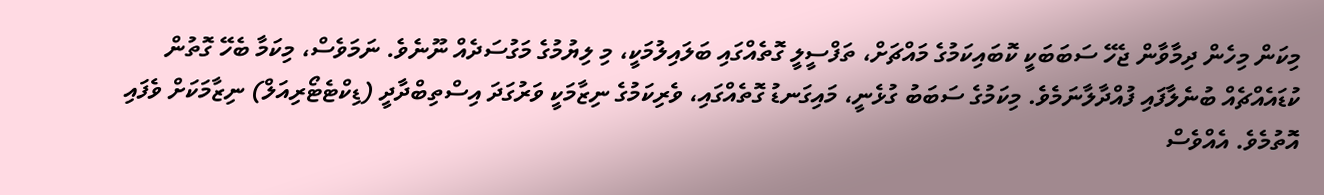މިކަން މިހެން ދިމާވާން ޖެހޭ ސަބަބަކީ ކޮބައިކަމުގެ މައްޗަށް، ތަފްސީލީ ގޮތެއްގައި ބަލައިލުމަކީ، މި ލިޔުމުގެ މަގުސަދެއް ނޫނެވެ. ނަމަވެސް، މިކަމާ ބެހޭ ގޮތުން ކުޑައެއްޗެއް ބުނެލާފައި ފުއްދާލާނަމެވެ. މިކަމުގެ ސަބަބު ގުޅެނީ، މައިގަނޑު ގޮތެއްގައި، ވެރިކަމުގެ ނިޒާމަކީ ވަރުގަދަ އިސްތިބްދާދީ (ޑިކްޓެޓޯރިއަލް) ނިޒާމަކަށް ވެފައި އޮތުމެވެ. އެއްވެސް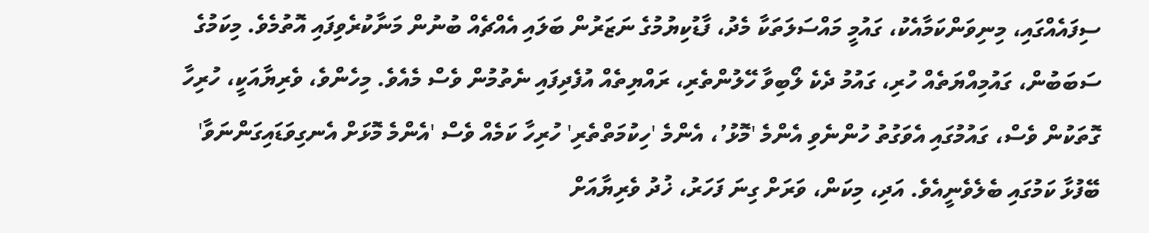ސިފައެއްގައި، މިނިވަންކަމާއެކު، ގައުމީ މައްސަލަތަކާ މެދު، ފާޑުކިޔުމުގެ ނަޒަރުން ބަލައި އެއްޗެއް ބުނުން މަނާކުރެވިފައި އޮތުމެވެ. މިކަމުގެ ސަބަބުން، ގައުމިއްޔަތެއް ހުރި، ގައުމު ދެކެ ލޯބިވާ ހޭލުންތެރި، ރައްޔިތެއް އުފެދިފައި ނެތުމުން ވެސް މެއެވެ. މިހެންވެ، ވެރިޔާއަކީ، ހުރިހާ ގޮތަކުން ވެސް، ގައުމުގައި އެވަގުތު ހުންނެވި އެންމެ 'މޮޅު’، އެންމެ 'ހިކުމަތްތެރި' ހުރިހާ ކަމެއް ވެސް 'އެންމެ މޮޅަށް އެނގިވަޑައިގަންނަވާ' ބޭފުޅާ ކަމުގައި ބެލެވެނީއެވެ. އަދި، މިކަން، ވަރަށް ގިނަ ފަހަރު، ޚުދު ވެރިޔާއަށް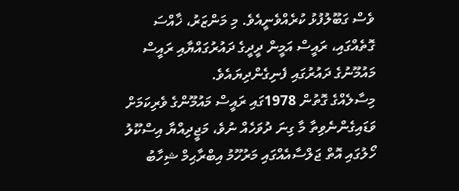ވެސް ގަބޫލުފުޅު ކުރެއްވެނީއެވެ. މި މަންޒަރު، ޚާއްސަ ގޮތެއްގައި، ރައީސް އަމީން ދީދީގެ ދައުރުގައްޔާއި ރައީސް މައުމޫނުގެ ދައުރުގައި ފެނިގެންދިޔައެވެ.
މިސާލެއްގެ ގޮތުން 1978ގައި ރައީސް މައުމޫންގެ ވެރިކަމަށް ވަޑައިގެންނެވިތާ މާ ގިނަ ދުވަހެއް ނުވެ، މަޖީދިއްޔާ އިސްކޫލު ހޯލުގައި އޮތް ޖަލްސާއެއްގައި މަރުހޫމު އިބްރާޙިމް ޝިހާބު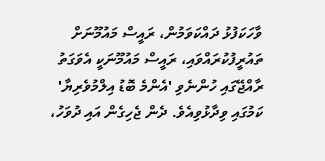ވާހަކަފުޅު ދައްކަވަމުން، ރައީސް މައުމޫނަށް ތައުރީފުކުރައްވައި، ރައީސް މައުމޫނަކީ އެވަގަތު ރާއްޖޭގައި ހުންނެވި 'އެންމެ ބޮޑު އިލްމުވެރިޔާ' ކަމުގައި ވިދާޅުވިއެވެ. ދެން ޖެހިގެން އައި ދުވަހު،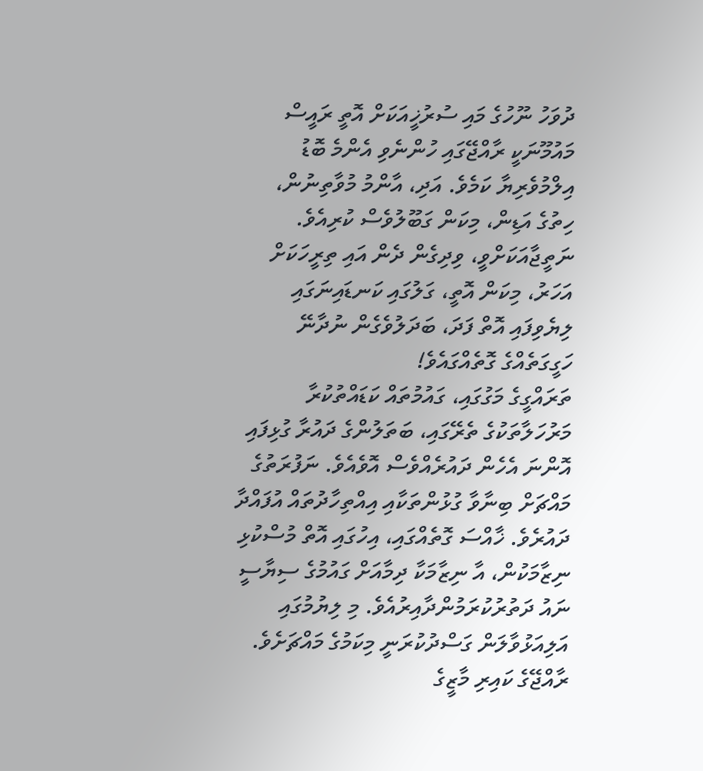ދުވަހު ނޫހުގެ މައި ސުރުޚީއަކަށް އޮތީ ރައީސް މައުމޫނަކީ ރާއްޖޭގައި ހުންނެވި އެންމެ ބޮޑު އިލްމުވެރިޔާ ކަމެވެ. އަދި، އާންމު މުވާތިނުން، ހިތުގެ އަޑިން، މިކަން ގަބޫލުވެސް ކުރިއެވެ. ނަތީޖާއަކަށްވީ، ވިދިގެން ދެން އައި ތިރީހަކަށް އަހަރު، މިކަން އޮތީ، ގަލުގައި ކަނޑައިނަގައި ލިޔެވިފައި އޮތް ފަދަ، ބަދަލުވެގެން ނުދާނޭ ހަގީގަތެއްގެ ގޮތެއްގައެވެ!
ތަރައްގީގެ މަގުގައި، ގައުމުތައް ކަޑައްތުކުރާ މަރުހަލާތަކުގެ ތެރޭގައި، ބަތަލުންގެ ދައުރާ ގުޅިފައި އޮންނަ އެހެން ދައުރެއްވެސް އޮވެއެވެ. ނަފުރަތުގެ މައްޗަށް ބިނާވާ ގުޅުންތަކާއި އިއްތިހާދުތައް އުފައްދާ ދައުރެވެ. ޚާއްސަ ގޮތެއްގައި، އިހުގައި އޮތް މުސްކުޅި ނިޒާމަކުން، އާ ނިޒާމަކާ ދިމާއަށް ގައުމުގެ ސިޔާސީ ނައު ދަތުރުކުރަމުންދާއިރުއެވެ. މި ލިޔުމުގައި އަލިއަޅުވާލަން ގަސްދުކުރަނީ މިކަމުގެ މައްޗަށެވެ.
ރާއްޖޭގެ ކައިރި މާޒީގެ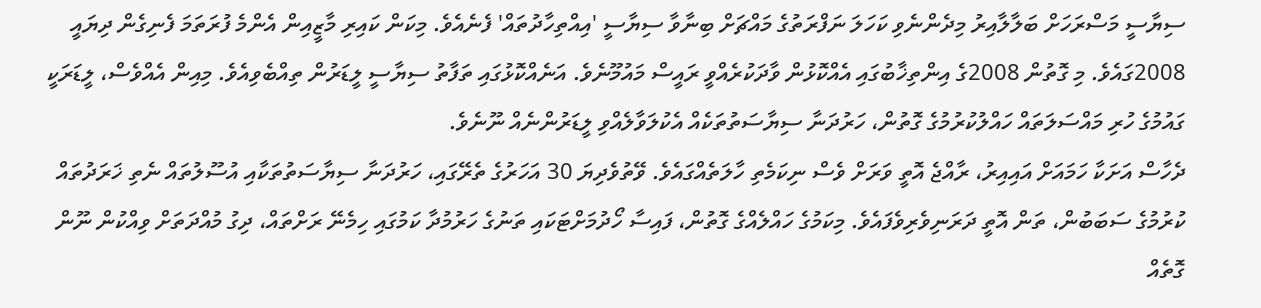ސިޔާސީ މަސްރަހަށް ބަލާލާއިރު މިދެންނެވި ކަހަލަ ނަފްރަތުގެ މައްޗަށް ބިނާވާ ސިޔާސީ 'އިއްތިހާދުތައް' ފެނެއެވެ. މިކަން ކައިރި މާޒީއިން އެންމެ ފުރަތަމަ ފެނިގެން ދިޔައީ 2008ގައެވެ. މި ގޮތުން 2008ގެ އިންތިޚާބުގައި އެއްކޮޅުން ވާދަކުރެއްވީ ރައީސް މައުމޫނެވެ. އަނެއްކޮޅުގައި ތަފާތު ސިޔާސީ ލީޑަރުން ތިއްބެވިއެވެ. މިއިން އެއްވެސް، ލީޑަރަކީ ގައުމުގެ ހުރި މައްސަލަތައް ހައްލުކުރުމުގެ ގޮތުން، ހަރުދަނާ ސިޔާސަތުތަކެއް އެކުލަވާލެއްވި ލީޑަރުންނެއް ނޫނެވެ.
ދެހާސް އަށަކާ ހަމައަށް އައިއިރު، ރާއްޖެ އޮތީ ވަރަށް ވެސް ނިކަމެތި ހާލަތެއްގައެވެ. ވޭތުވެދިޔަ 30 އަހަރުގެ ތެރޭގައި، ހަރުދަނާ ސިޔާސަތުތަކާއި އުސޫލުތައް ނެތި ޚަރަދުތައް ކުރުމުގެ ސަބަބުން، ތަން އޮތީ ދަރަނިވެރިވެފައެވެ. މިކަމުގެ ހައްލެއްގެ ގޮތުން، ފައިސާ ހޯދުމަށްޓަކައި ތަނުގެ ހަރުމުދާ ކަމުގައި ހިމެނޭ ރަށްތައް، ދިގު މުއްދަތަށް ވިއްކުން ނޫން ގޮތެއް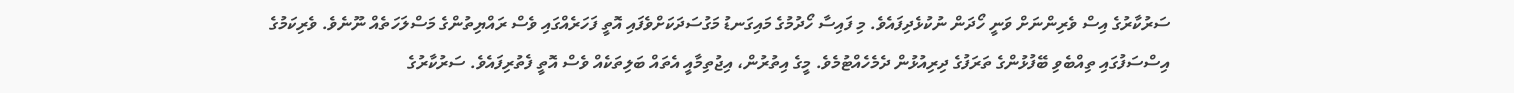ސަރުކާރުގެ އިސް ވެރިންނަށް ވަނީ ހޯދަން ނުކުޅެދިފައެވެ. މި ފައިސާ ހޯދުމުގެ މައިގަނޑު މަގުސަދަކަށްވެފައި އޮތީ ފަހަރެއްގައި ވެސް ރައްޔިތުންގެ މަސްލަހަތެއް ނޫނެވެ. ވެރިކަމުގެ އިސްސަފުގައި ތިއްބެވި ބޭފުޅުންގެ ތަރަފުގެ ދިރިއުޅުން ދެމެހެއްޓުމެވެ. މީގެ އިތުރުން، އިޖުތިމާއީ އެތައް ބަލިތަކެއް ވެސް އޮތީ ފެތުރިފައެވެ. ސަރުކާރުގެ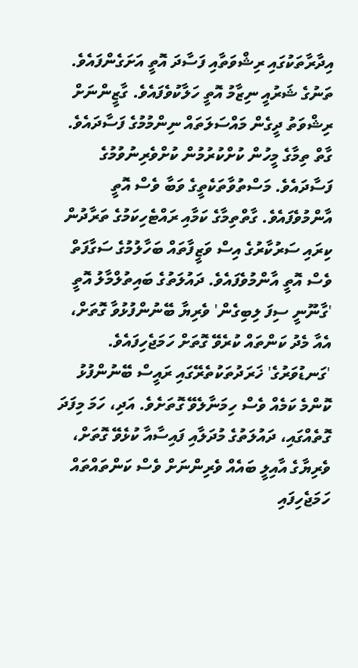އިދާރާތަކުގައި ރިޝްވަތާއި ފަސާދަ އޮތީ އަށަގެންފައެވެ. ތަނުގެ ޝަރުއީ ނިޒާމު އޮތީ ހަލާކުވެފައެވެ. ގާޒީންނަށް ރިޝްވަތު ދީގެން މައްސަލަތައް ނިންމުމުގެ ފަސާދައެވެ. ގާތް ތިމާގެ މީހުން ކުށްކުރުމުން ކުށްވެރިނުވުމުގެ ފަސާދައެވެ. މަސްތުވާތަކެތީގެ ވަބާ ވެސް އޮތީ އާންމުވެފައެވެ. ގާތްތިމާގެ ކަމާއި ރައްޓެހިކަމުގެ ތަރާދުން ކިރައި ސަރުކާރުގެ އިސް ވަޒީފާތައް ބަހާލުމުގެ ސަގާފަތް ވެސް އޮތީ އާންމުވެފައެވެ. ދައުލަތުގެ ބައިތުލްމާލު އޮތީ 'ގާނޫނީ ސިފަ ލިބިގެން' ވެރިޔާ ބޭނުންފުޅުވާ ގޮތަށް، އެއާ މެދު ކަންތައް ކުރެވޭ ގޮތަށް ހަމަޖެހިފައެވެ. 'ގަނޑުވަރުގެ' ޚަރަދުތަކުތެރޭގައި ރައީސް ބޭނުންފުޅު ކޮންމެ ކަމެއް ވެސް ހިމަނާލެވޭ ގޮތަށެވެ. އަދި، ހަމަ މިފަދަ ގޮތެއްގައި، ދައުލަތުގެ މުދަލާއި ފައިސާއާ ކުޅެވޭ ގޮތަށް، ވެރިޔާގެ އާއިލީ ބައެއް ވެރިންނަށް ވެސް ކަންތައްތައް ހަމަޖެހިފައި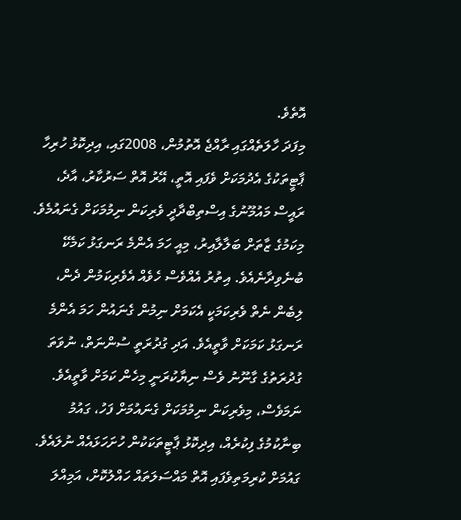އޮތެވެ.
މިފަދަ ހާލަތެއްގައި ރާއްޖެ އޮތުމުން، 2008ގައި، އިދިކޮޅު ހުރިހާ ޕާޓީތަކުގެ އެދުމަކަށް ވެފައި އޮތީ، އޭރު އޮތް ސަރުކާރު، އާދެ، ރައީސް މައުމޫނުގެ އިސްތިބްދާދީ ވެރިކަން ނިމުމަކަށް ގެނައުމެވެ. މިކަމުގެ ޒާތަށް ބަލާލާއިރު، މިއީ ހަމަ އެންމެ ރަނގަޅު ކަމެކޭ ބުނެވިދާނެއެވެ. އިތުރު އެއްވެސް ހެވެއް އެވެރިކަމުން ދެން، ލިބެން ނެތް ވެރިކަމަކީ އެކަމަށް ނިމުން ގެނައުން ހަމަ އެންމެ ރަނގަޅު ކަމަކަށް ވާތީއެވެ. އަދި ގުދުރަތީ ސުންނަތް، ނުވަތަ ގުދުރަތުގެ ގާނޫނު ވެސް ނިޔާކުރަނީ މިހެން ކަމަށް ވާތީއެވެ.
ނަމަވެސް، މިވެރިކަން ނިމުމަކަށް ގެނައުމަށް ފަހު، ގައުމު ބިނާކުމުގެ ފިކުރެއް، އިދިކޮޅު ޕާޓީތަކަކުން ހުށަހަޅައެއް ނުލައެވެ. ގައުމަށް ކުރިމަތިވެފައި އޮތް މައްސަލަތައް ހައްލުކޮށް، އަމިއްލަ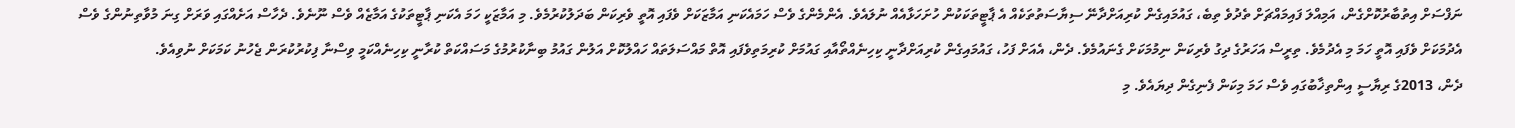ނަފްސަށް އިތުބާރުކޮށްގެން، އަމިއްލަ ފައިމައްޗަށް ތެދުވެ ތިބެ، ގައުމައިގެން ކުރިއަށްދާނޭ ސިޔާސަތުތަކެއް އެ ޕާޓީތަކަކުން ހުށަހަޅާއެއް ނުލައެވެ. އެންމެންގެ ވެސް ހަމައެކަނި އަމާޒަކަށް ވެފައި އޮތީ ވެރިކަން ބަދަލުކުރުމެވެ. މި އަމާޒަކީ ހަމަ އެކަނި ޕާޓީތަކުގެ އަމާޒެއް ވެސް ނޫނެވެ. ދެހާސް އަށެއްގައި ވަރަށް ގިނަ މުވާތިނުންގެ ވެސް އެދުމަކަށް ވެފައި އޮތީ ހަމަ މި އެދުމެވެ. ތިރީސް އަހަރުގެ ދިގު ވެރިކަން ނިމުމަކަށް ގެނައުމެވެ. ދެން، އެއަށް ފަހު، ގައުމައިގެން ކުރިއަށްދާނީ ކިހިނެއްތޯއާއި ގައުމަށް ކުރިމަތިވެފައި އޮތް މައްސަލަތައް ހައްލުކޮށް އަލުން ގައުމު ބިނާކުރުމުގެ މަސައްކަތް ކުރާނީ ކިހިނެއްކަމީ ވިސްނާ ފިކުރުކުރަން ޖެހުނު ކަމަކަށް ނުވިއެވެ.
ދެން، 2013ގެ ރިޔާސީ އިންތިޚާބުގައި ވެސް ހަމަ މިކަން ފެނިގެން ދިޔައެވެ. މި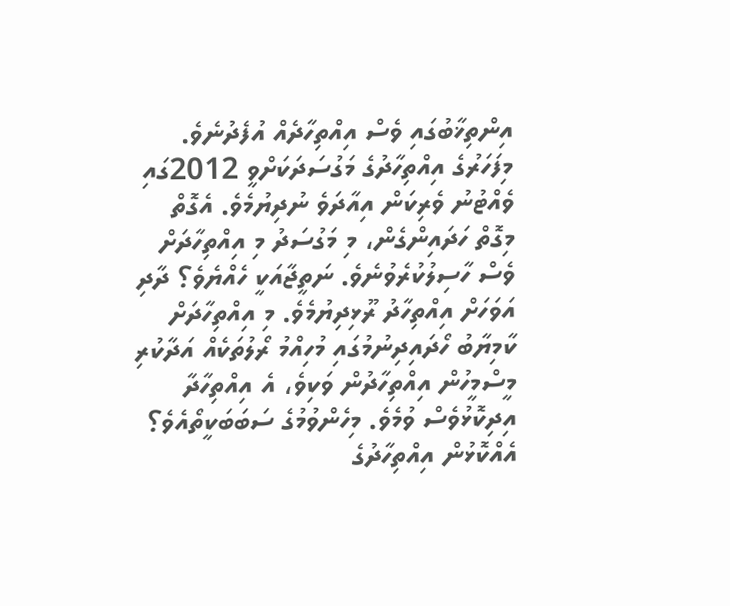އިންތިޚާބުގައި ވެސް އިއްތިހާދެއް އުފެދުނެވެ. މިފަހަރުގެ އިއްތިހާދުގެ މަގުސަދަކަށްވީ 2012ގައި ވެއްޓުނު ވެރިކަން އިއާދަވެ ނުދިޔުމެވެ. އެގޮތް މިގޮތް ހަދައިންގެން، މި މަގުސަދު މި އިއްތިހާދަށް ވެސް ހާސިލުކުރެވުނެވެ. ނަތީޖާއަކީ ހެއްޔެވެ؟ ދާދި އަވަހަށް އިއްތިހާދު ރޫޅިދިޔުމެވެ. މި އިއްތިހާދަށް ކާމިޔާބު ހޯދައިދިނުމުގައި މުހިއްމު ރޯލުތަކެއް އަދާކުރި މީސްމީހުން އިއްތިހާދުން ވަކިވެ، އެ އިއްތިހާދާ އިދިކޮޅުވެސް ވުމެވެ. މިހެންވުމުގެ ސަބަބަކީތޯއެވެ؟ އެއްކޮޅުން އިއްތިހާދުގެ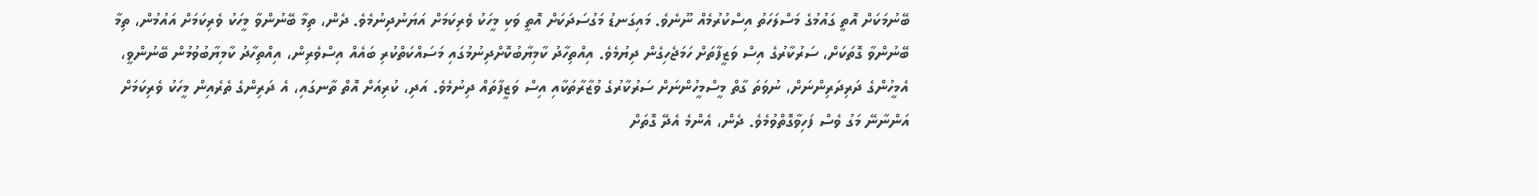ބޭނުމަކަށް އޮތީ ގައުމުގެ މަސްލަހަތު އިސްކުރުމެއް ނޫނެވެ. މައިގަނޑު މަގުސަދަކަށް އޮތީ ވަކި މީހަކު ވެރިކަމަށް އަޔަނުދިނުމެވެ. ދެން، ތިމާ ބޭނުންވާ މީހަކު ވެރިކަމަށް އައުމުން، ތިމާ ބޭނުންވާ ގޮތަކަށް، ސަރުކާރުގެ އިސް ވަޒީފާތަށް ހަމަޖެހިގެން ދިޔުމެވެ. އިއްތިހާދު ކާމިޔާބުކޮށްދިނުމުގައި މަސައްކަތްކުރި ބައެއް އިސްވެރިން، އިއްތިހާދު ކާމިޔާބުވުމުން ބޭނުންވީ، އެމީހުންގެ ދަރިދަރިންނަށް، ނުވަތަ ގާތް މީސްމީހުންނަށް ސަރުކާރުގެ ވުޒާރާތަކާއި އިސް ވަޒީފާތައް ދިނުމެވެ. އަދި، ކުރިއަށް އޮތް ތާނގައި، އެ ދަރިންގެ ތެރެއިން މީހަކު ވެރިކަމަށް އަންނާނޭ މަގު ވެސް ފަހިވާގޮތްވުމެވެ. ދެން، އެންމެ އެދޭ ގޮތަށް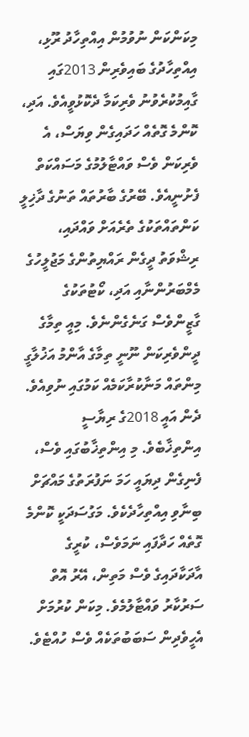މިކަންކަން ނުވުމުން އިއްތިހާދު ރޫޅި، އިއްތިހާދުގެ ބައިވެރިން 2013ގައި ގާއިމުކުރެވުނު ވެރިކަމާ ދެކޮޅުވީއެވެ. އަދި، ކޮންމެ ގޮތެއް ހަދައިގެން ވިޔަސް، އެ ވެރިކަން ވެސް ވައްޓާލުމުގެ މަސައްކަތް ފެށުނީއެވެ. ބޭރުގެ ބާރުތައް ތަނުގެ ދާޚިލީ ކަންތައްތަކުގެ ތެރެއަށް ވައްދައި، ރިޝްވަތު ދީގެން ރައްޔިތުންގެ މަޖުލީހުގެ މެމްބަރުންނާއި އަދި، ކޯޓުތަކުގެ ގާޒީންވެސް ގަނެގެންނެވެ. މިއީ ތިމާގެ ދީންވެރިކަން ނޫނީ ތިމާގެ އާންމު އަޚުލާގީ މިންތައް މަނާކުރާކަމެއް ކަމުގައި ނުވިއެވެ.
ދެން އައީ 2018ގެ ރިޔާސީ އިންތިޚާބެވެ. މި އިންތިޚާބުގައި ވެސް، ފެނިގެން ދިޔައީ ހަމަ ނަފުރަތުގެ މައްޗަށް ބިނާވި އިއްތިހާދެކެވެ. މަގުސަދަކީ ކޮންމެ ގޮތެއް ހަދާފައި ނަމަވެސް، ކުރީގެ އާދަކާދައިގެ ވެސް މަތިން، އޭރު އޮތް ސަރުކާރު ވައްޓާލުމެވެ. މިކަން ކުރުމަށް އެހީވެދިން ސަބަބުތަކެއް ވެސް ހުއްޓެވެ.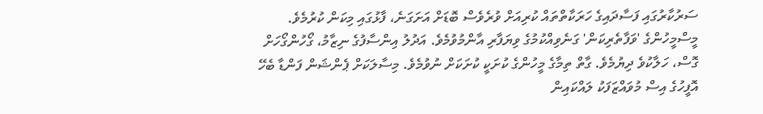ސަރުކާރުގައި ފަސާދައިގެ ހަރަކާތްތައް ކުރިއަށް ވުރެވެސް ބޮޑަށް އަށަގަނެ، ފާޅުގައި މިކަން ކުރުމެވެ. މީސްމީހުންގެ 'ވަފާތެރިކަން' ގަނެވިއްކުމުގެ ވިޔަފާރި އާންމުވުމެވެ. އަދުލު އިންސާފުގެ ނިޒާމު، ގޯހުންގޯހަށް ގޮސް، ހަލާކުވެ ދިޔުމެވެ. ގާތް ތިމާގެ މީހުންގެ ކުށަކީ ކުށަކަށް ނުވުމެވެ. މިސާލަކަށް ޕެންޝަން ފަންޑާ ބެހޭ އޮފީހުގެ އިސް މުވައްޒަފަކު ލައްކައިން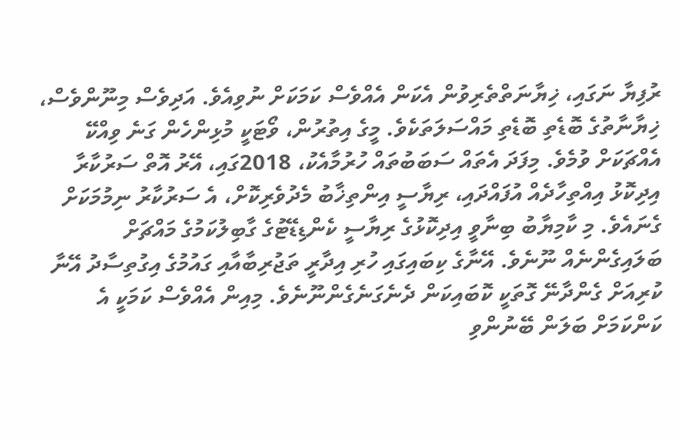ރުފިޔާ ނަގައި، ޚިޔާނަތްތެރިވުން އެކަން އެއްވެސް ކަމަކަށް ނުވިއެވެ. އަދިވެސް މިނޫންވެސް، ޚިޔާނާތުގެ ބޮޑެތި ބޮޑެތި މައްސަލަތަކެވެ. މީގެ އިތުރުން، ވޯޓަކީ މުޅިންހެން ގަނެ ވިއްކޭ އެއްޗަކަށް ވުމެވެ. މިފަދަ އެތައް ސަބަބުތައް ހުރުމާއެކު، 2018ގައި، އޭރު އޮތް ސަރުކާރާ އިދިކޮޅު އިއްތިހާދެއް އުފައްދައި، ރިޔާސީ އިންތިޚާބު މެދުވެރިކޮށް، އެ ސަރުކާރު ނިމުމަކަށް ގެނައެވެ. މި ކާމިޔާބު ބިނާވީ އިދިކޮޅުގެ ރިޔާސީ ކެންޑިޑޭޓުގެ ގާބިލުކަމުގެ މައްޗަށް ބަލައިގެންނެއް ނޫނެވެ. އޭނާގެ ކިބައިގައި ހުރި އިދާރީ ތަޖުރިބާއާއި ގައުމުގެ އިގުތިސާދު އޭނާ ކުރިއަށް ގެންދާނޭ ގޮތަކީ ކޮބައިކަން ދެނެގަނެގެންނޫނެވެ. މިއިން އެއްވެސް ކަމަކީ އެ ކަންކަމަށް ބަލަން ބޭނުންވި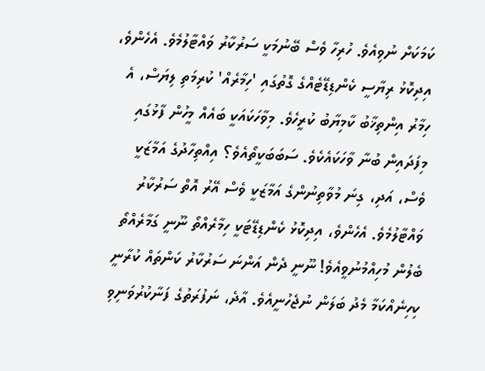ކަމަކަށް ނުވިއެވެ. ހުރިހާ ވެސް ބޭނުމަކީ ސަރުކާރު ވައްޓާލުމެވެ. އެހެންވެ، އިދިކޮޅު ރިޔާސީ ކެންޑިޑޭޓެއްގެ ގޮތުގައި 'ހިމާރެއް' ކުރިމަތި ލިޔަސް، އެ ހިމާރު އިންތިޚާބު ކާމިޔާބު ކުރީހެވެ. މިވާހަކައަކީ ބައެއް މީހުން ފާޅުގައި މިފަދައިން ބުނާ ވާހަކައެކެވެ. ސަބަބަކީތޯއެވެ؟ އިއްތިހާދުގެ އަމާޒަކީ ވެސް، އަދި، ގިނަ މުވާތިނުންގެ އަމާޒަކީ ވެސް އޭރު އޮތް ސަރުކާރު ވައްޓާލުމެވެ. އެހެންވެ، އިދިކޮޅު ކެންޑިޑޭޓަކީ ހިމާރެއްތޯ ނޫނީ ގަމާރެއްތޯ ބެލުން މުހިއްމުނުވީއެވެ! ނޫނީ ދެން އަންނަ ސަރުކާރު ކަންތައް ކުރާނީ ކިހިނެއްކަމާ މެދު ބަލަން ނުޖެހުނީއެވެ. އާދެ، ނަފުރަތުގެ ފަނާކުރުވަނިވި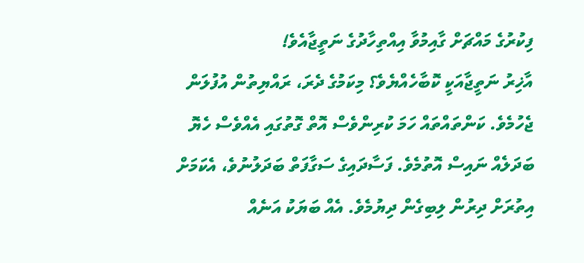ފިކުރުގެ މައްޗަށް ގާއިމުވާ އިއްތިހާދުގެ ނަތީޖާއެވެ!
އާޚިރު ނަތީޖާއަކީ ކޮބާހެއްޔެވެ؟ މިކަމުގެ ދެރަ، ރައްޔިތުން އުފުލަން ޖެހުމެވެ. ކަންތައްތައް ހަމަ ކުރިންވެސް އޮތް ގޮތުގައި އެއްވެސް ހެޔޮ ބަދަލެއް ނައިސް އޮތުމެވެ. ފަސާދައިގެ ސަގާފަތް ބަދަލުނުވެ، އެކަމަށް އިތުރަށް ދިރުން ލިބިގެން ދިޔުމެވެ. އެއް ބަޔަކު އަނެއް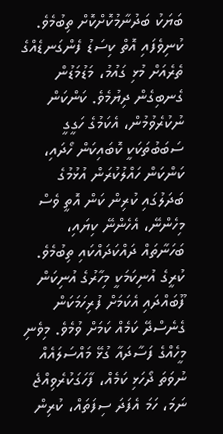ބަޔަކު ބަދުނާމުކޮށްކޮށް ތިބުމެވެ. ކުނިވެފައި އޮތް ކިސަޑު ފެންގަނޑެއްގެ ތެރެއަށް މުޅި ގައުމު، މަޑުމަޑުން ގެނބިގެން ދިޔުމެވެ. ކަންކަން ނުކުރެވުމުން، އެކަމުގެ ހަގީގީ ސަބަބުތަކަކީ ކޮބައިކަން ހޯދައި، ކަންކަން ހައްލުކުރަން އުޅުމުގެ ބަދަލުގައި ކުރިން ކަން އޮތީ ވެސް މިހެންނޭ، އެހެންނޭ ކިޔައި، ބަހަނާތައް ދައްކަދައްކައި ތިބުމެވެ. ކުރީގެ އުނިކަމަކީ މިހާރުގެ އުނިކަން ފޫބައްދައި އެކަމަށް ފުރިހަމަކަން ގެނެސްދޭ ކަމެއް ކަމަށް ވުމެވެ. މިވެނި މީހެއްގެ ފަސާދައާ ގުޅޭ މައްސަލައެއް ނުވަތަ ދޯހަޅި ކަމެއް، ފާހަގަކުރެވިއްޖެ ނަމަ، ހަމަ އެފަދަ ސިފަތައް، ކުރިން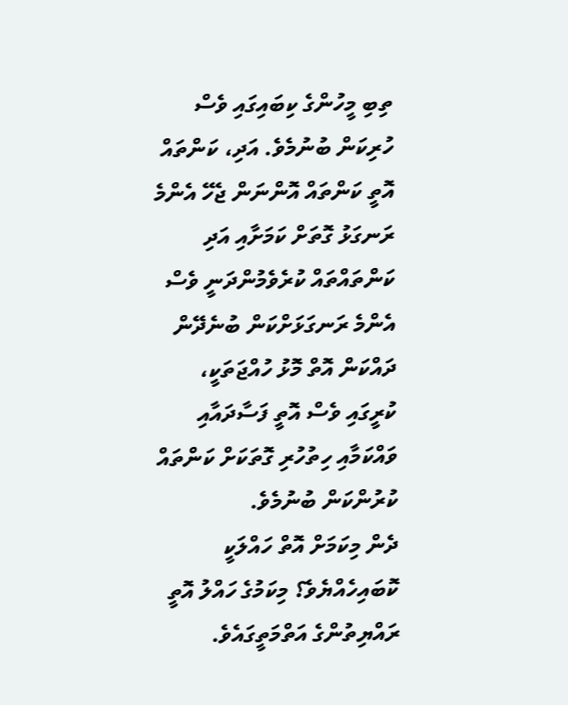ތިބި މީހުންގެ ކިބައިގައި ވެސް ހުރިކަން ބުނުމެވެ. އަދި، ކަންތައް އޮތީ ކަންތައް އޮންނަން ޖެހޭ އެންމެ ރަނގަޅު ގޮތަށް ކަމަށާއި އަދި ކަންތައްތައް ކުރެވެމުންދަނީ ވެސް އެންމެ ރަނގަޅަށްކަން ބުނެދޭން ދައްކަން އޮތް މޮޅު ހުއްޖަތަކީ، ކުރީގައި ވެސް އޮތީ ފަސާދައާއި ވައްކަމާއި ހިތުހުރި ގޮތަކަށް ކަންތައް ކުރުންކަން ބުނުމެވެ.
ދެން މިކަމަށް އޮތް ހައްލަކީ ކޮބައިހެއްޔެވެ؟ މިކަމުގެ ހައްލު އޮތީ ރައްޔިތުންގެ އަތްމަތީގައެވެ.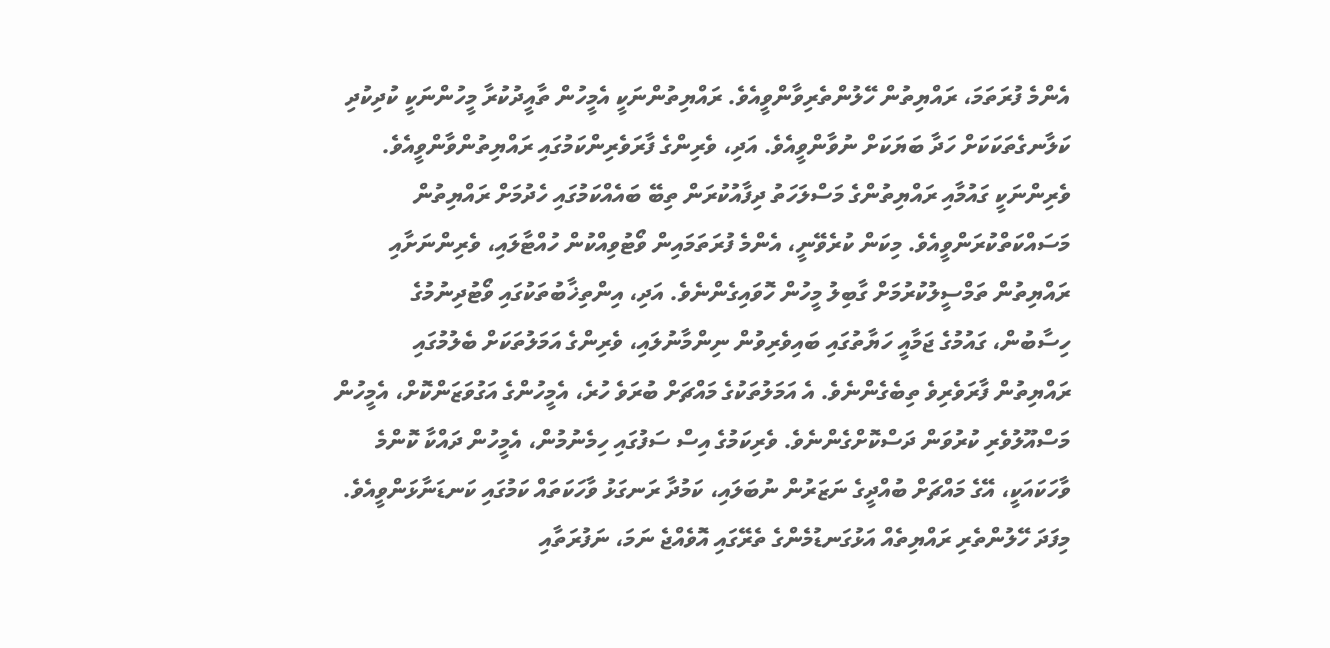އެންމެ ފުރަތަމަ، ރައްޔިތުން ހޭލުންތެރިވާންވީއެވެ. ރައްޔިތުންނަކީ އެމީހުން ތާއީދުކުރާ މީހުންނަކީ ކުދިކުދި ކަލާނގެތަކަކަށް ހަދާ ބަޔަކަށް ނުވާންވީއެވެ. އަދި، ވެރިންގެ ފާރަވެރިންކަމުގައި ރައްޔިތުންވާންވީއެވެ. ވެރިންނަކީ ގައުމާއި ރައްޔިތުންގެ މަސްލަހަތު ދިފާއުކުރަން ތިބޭ ބައެއްކަމުގައި ހެދުމަށް ރައްޔިތުން މަސައްކަތްކުރަންވީއެވެ. މިކަން ކުރެވޭނީ، އެންމެ ފުރަތަމައިން ވޯޓުވިއްކުން ހުއްޓާލައި، ވެރިންނަށާއި ރައްޔިތުން ތަމްސީލުކުރުމަށް ގާބިލު މީހުން ހޮވައިގެންނެވެ. އަދި، އިންތިޚާބުތަކުގައި ވޯޓުދިނުމުގެ ހިސާބުން، ގައުމުގެ ޖަމާއީ ހަޔާތުގައި ބައިވެރިވުން ނިންމާނުލައި، ވެރިންގެ އަމަލުތަކަށް ބެލުމުގައި ރައްޔިތުން ފާރަވެރިވެ ތިބެގެންނެވެ. އެ އަމަލުތަކުގެ މައްޗަށް ބުރަވެ ހުރެ، އެމީހުންގެ އަގުވަޒަންކޮށް، އެމީހުން މަސްއޫލުވެރި ކުރުވަން ދަސްކޮށްގެންނެވެ. ވެރިކަމުގެ އިސް ސަފުގައި ހިމެނުމުން، އެމީހުން ދައްކާ ކޮންމެ ވާހަކައަކީ، އޭގެ މައްޗަށް ބުއްދީގެ ނަޒަރުން ނުބަލައި، ކަމުދާ ރަނގަޅު ވާހަކަތައް ކަމުގައި ކަނޑަނާޅަންވީއެވެ. މިފަދަ ހޭލުންތެރި ރައްޔިތެއް އަޅުގަނޑުމެންގެ ތެރޭގައި އޮވެއްޖެ ނަމަ، ނަފުރަތާއި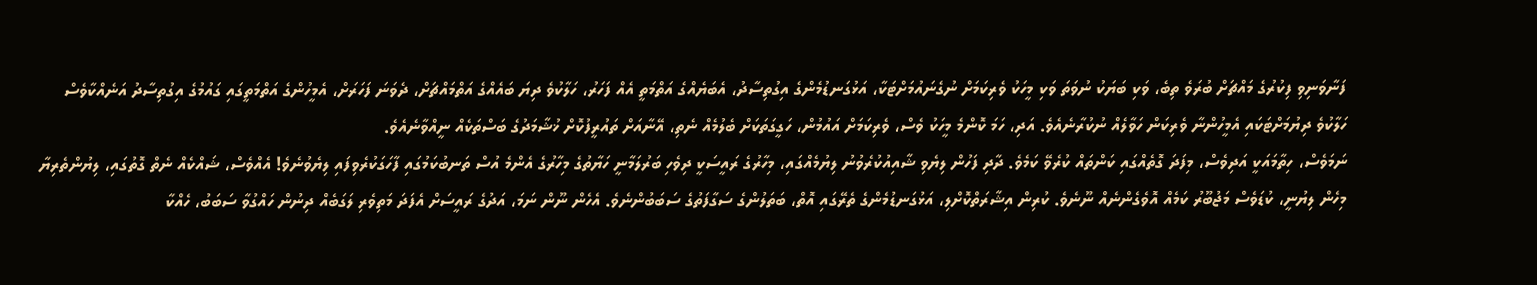ފަނާވަނިވި ފިކުރުގެ މައްޗަށް ބުރަވެ ތިބެ، ވަކި ބަޔަކު ނުވަތަ ވަކި މީހަކު ވެރިކަމަށް ނުގެނައުމަށްޓަކާ، އަޅުގަނޑުމެންގެ އިގުތިސާދު، އެބަޔެއްގެ އަތްމަތީ އެއް ފަހަރު، ހަލާކުވެ ދިޔަ ބައެއްގެ އަތްމައްޗަށް، ދެވަނަ ފަހަރަށް، އެމީހުންގެ އަތްމަތީގައި ގައުމުގެ އިގުތިސާދު އަނެއްކާވެސް ހަލާކުވެ ދިޔުމަށްޓަކައި އެމީހުންނާ ވެރިކަން ހަވާލެއް ނުކުރާނެއެވެ. އަދި، ހަމަ ކޮންމެ މީހަކު ވެސް، ވެރިކަމަށް އައުމުން، ހަގީގަތަކަށް ބެލުމެއް ނެތި، އޭނާއަށް ތައުރީފުކޮށް ޚުޝާމަދުގެ ބަސްތަކެއް ނީއްވާނެއެވެ.
ނަމަވެސް، ހިތާމައަކީ އަދިވެސް، މިފަދަ ގޮތެއްގައި ކަންތައް ކުރެވޭ ކަމެވެ. ދާދި ފަހުން ލިޔެވި ޝާއިއުކުރެވުނު ލިޔުމެއްގައި، މިހާރުގެ ރައީސަކީ ދިވެހި ބަރުލަމާނީ ހަޔާތުގެ މިހާރުގެ އެންމެ އުސް ތަނބުކަމުގައި ފާހަގަކުރެވިފައި ލިޔެވުނެވެ! އެއްވެސް، ޝައްކެއް ނެތް ގޮތުގައި، ލިޔުންތެރިޔާ މިހެން ލިޔުނީ، ކުޑަވެސް މަޖުބޫރު ކަމެއް އޮވެގެންނެއް ނޫނެވެ. ކުރިން އިޝާރަތްކޮށްލި، އަޅުގަނޑުމެންގެ ތެރޭގައި އޮތް، ބަތަލުންގެ ސަގާފަތުގެ ސަބަބުންނެވެ. އެހެން ނޫން ނަމަ، އަދުގެ ރައީސަށް އެފަދަ މަތިވެރި ލަގަބެއް ދިނުން ހައްގުވާ ސަބަބު، ހެއްކާ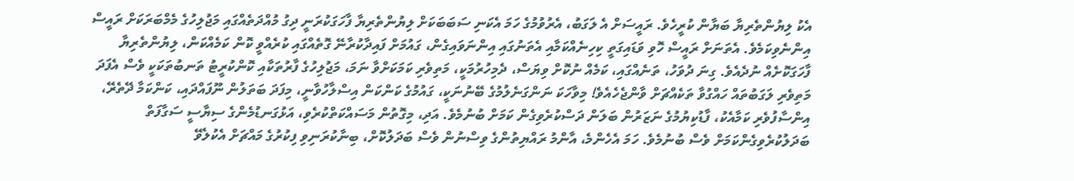އެކު ލިޔުންތެރިޔާ ބަޔާން ކުރީހެވެ. ރައީސަށް އެ ލަގަބު، އެރުވުމުގެ ހަމަ އެކަނި ސަބަބަކަށް ލިޔުންތެރިޔާ ފާހަގަކުރަނީ ދިގު މުއްދަތެއްގައި މަޖުލިހުގެ މެމްބަރަކަށް ރައީސް އިންނެވިކަމެވެ. އެތަނަށް ރައީސް ހޮވި ވަޑައިގަތީ ކިހިނެއްކަމާއި އެތަނުގައި އިންނަވައިގެން، ގައުމަށް ފައިދާކުރާނޭ ގޮތެއްގައި ކުރެއްވީ ކޮން ކަމެއްކަން، ލިޔުންތެރިޔާ ފާހަގަކޮށެއް ނުދެއެވެ. ގިނަ ދުވަހު، ތަނެއްގައި، ކަމެއް ނުކޮށް ވިޔަސް، ދެމިހުރުމަކީ، މަތިވެރި ކަމަކަށްވާ ނަމަ، މަޖުލިހުގެ ފާރުތަކާއި ކޮންކުރީޓު ތަނބުތަކަކީ ވެސް އެފަދަ މަތިވެރި ލަގަބުތައް ހައްގުވާ ތަކެއްޗަށް ވާންޖެހެއެވެ! މިވާހަކަ ނަންގަނެލުމުގެ ބޭނުނަކީ، ގައުމުގެ ކަންކަން އިސްލާހުވާނީ، މިފަދަ ބަތަލުން ނޫފައްދައި، ކަންކަމާ ދޭތެރޭ، އިންސާފުވެރި ކަމާއެކު، ފާޑުކިޔުމުގެ ނަޒަރުން ބަލަން ދަސްކުރެވިގެން ކަމަށް ބުނުމެވެ. އަދި، މިގޮތުން މަސައްކަތްކުރެވި، އަޅުގަނޑުމެންގެ ސިޔާސީ ސަގާފަތް ބަދަލުކުރެވިގެންކަމަށް ވެސް ބުނުމެވެ. ހަމަ އެހެންމެ، އާންމު ރައްޔިތުންގެ ވިސްނުން ވެސް ބަދަލުކޮށް، ބިނާކުރަނިވި ފިކުރުގެ މައްޗަށް އެކުލެވޭ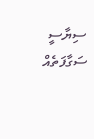ސިޔާސީ ސަގާފަތެއް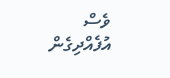ވެސް އުފެއްދިގެން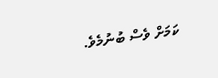ކަމަށް ވެސް ބުނުމެވެ.